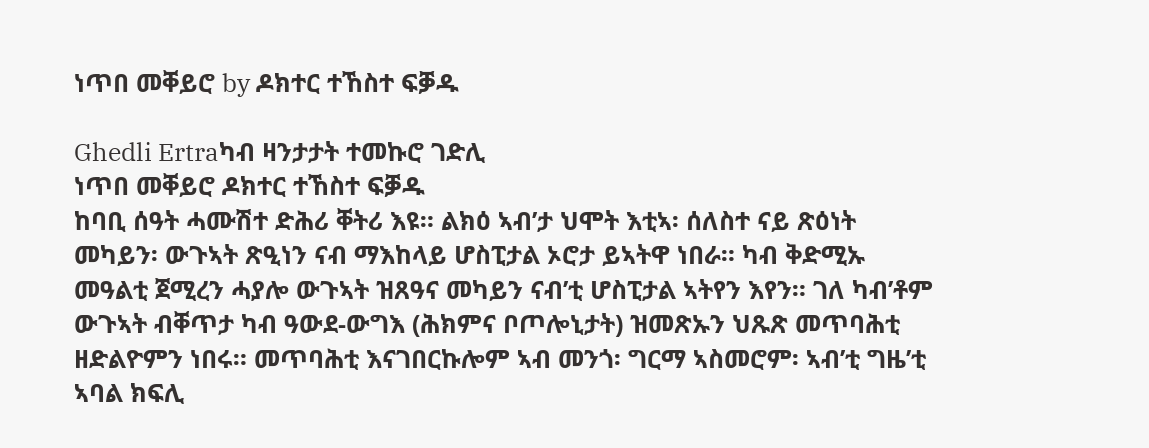ነጥበ መቐይሮ by ዶክተር ተኸስተ ፍቓዱ

Ghedli Ertraካብ ዛንታታት ተመኩሮ ገድሊ
ነጥበ መቐይሮ ዶክተር ተኸስተ ፍቓዱ
ከባቢ ሰዓት ሓሙሽተ ድሕሪ ቐትሪ እዩ። ልክዕ ኣብ’ታ ህሞት እቲኣ፡ ሰለስተ ናይ ጽዕነት መካይን፡ ውጉኣት ጽዒነን ናብ ማእከላይ ሆስፒታል ኦሮታ ይኣትዋ ነበራ። ካብ ቅድሚኡ መዓልቲ ጀሚረን ሓያሎ ውጉኣት ዝጸዓና መካይን ናብ’ቲ ሆስፒታል ኣትየን እየን። ገለ ካብ’ቶም ውጉኣት ብቐጥታ ካብ ዓውደ-ውግእ (ሕክምና ቦጦሎኒታት) ዝመጽኡን ህጹጽ መጥባሕቲ ዘድልዮምን ነበሩ። መጥባሕቲ እናገበርኩሎም ኣብ መንጎ፡ ግርማ ኣስመሮም፡ ኣብ’ቲ ግዜ’ቲ ኣባል ክፍሊ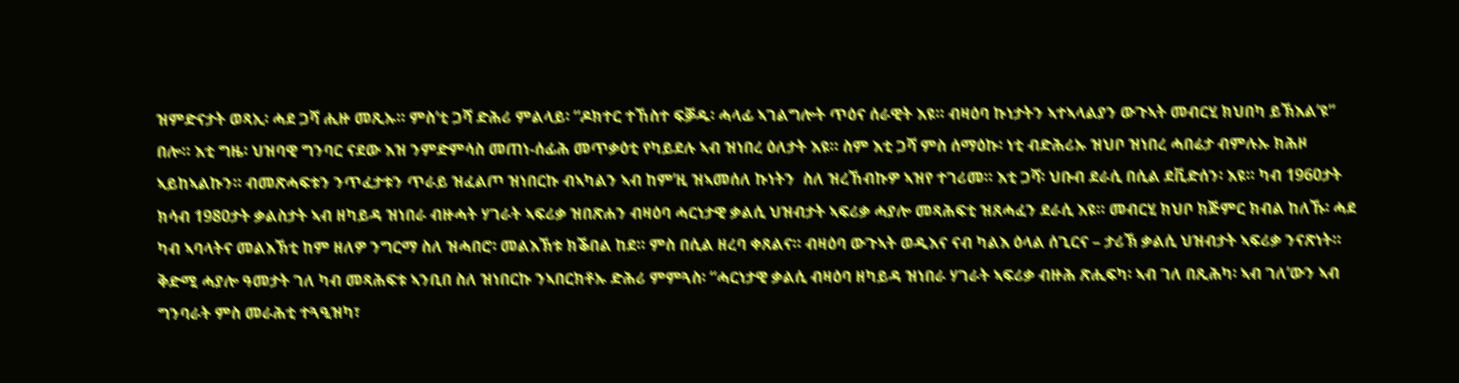ዝምድናታት ወጻኢ፡ ሓደ ጋሻ ሒዙ መጺኡ። ምስ’ቲ ጋሻ ድሕሪ ምልላይ፡ “ዶክተር ተኸስተ ፍቓዱ፡ ሓላፊ ኣገልግሎት ጥዕና ሰራዊት እዩ። ብዛዕባ ኩነታትን ኣተኣላልያን ውጉኣት መብርሂ ክህበካ ይኽእል’ዩ” በሎ። እቲ ግዜ፡ ህዝባዊ ግንባር ናደው እዝ ንምድምሳስ መጠነ-ሰፊሕ መጥቃዕቲ የካይደሉ ኣብ ዝነበረ ዕለታት እዩ። ስም እቲ ጋሻ ምስ ሰማዕኩ፡ ነቲ ብድሕሪኡ ዝህቦ ዝነበረ ሓበሬታ ብምሉኡ ክሕዞ ኣይከኣልኩን። ብመጽሓፍቱን ንጥፈታቱን ጥራይ ዝፈልጦ ዝነበርኩ ብኣካልን ኣብ ከም’ዚ ዝኣመሰለ ኩነትን  ስለ ዝረኸብኩዎ ኣዝየ ተገሪመ። እቲ ጋሻ፡ ህቡብ ደራሲ በሲል ደቪድሰን፡ እዩ። ካብ 1960ታት ክሳብ 1980ታት ቃልስታት ኣብ ዘካይዳ ዝነበራ ብዙሓት ሃገራት ኣፍሪቃ ዝበጽሐን ብዛዕባ ሓርነታዊ ቃልሲ ህዝብታት ኣፍሪቃ ሓያሎ መጻሕፍቲ ዝጸሓፈን ደራሲ እዩ። መብርሂ ክህቦ ክጅምር ክብል ከለኹ፡ ሓደ ካብ ኣባላትና መልእኽቲ ከም ዘለዎ ንግርማ ስለ ዝሓበሮ፡ መልእኽቱ ክቕበል ከደ። ምስ በሲል ዘረባ ቀጸልና። ብዛዕባ ውጉኣት ወዲእና ናብ ካልእ ዕላል ሰጊርና – ታሪኽ ቃልሲ ህዝብታት ኣፍሪቃ ንናጽነት። ቅድሚ ሓያሎ ዓመታት ገለ ካብ መጻሕፍቱ ኣንቢበ ስለ ዝነበርኩ ንኣበርክቶኡ ድሕሪ ምምጓስ፡ “ሓርነታዊ ቃልሲ ብዛዕባ ዘካይዳ ዝነበራ ሃገራት ኣፍሪቃ ብዙሕ ጽሒፍካ፡ ኣብ ገለ በጺሕካ፡ ኣብ ገለ’ውን ኣብ ግንባራት ምስ መራሕቲ ተጓዒዝካ፣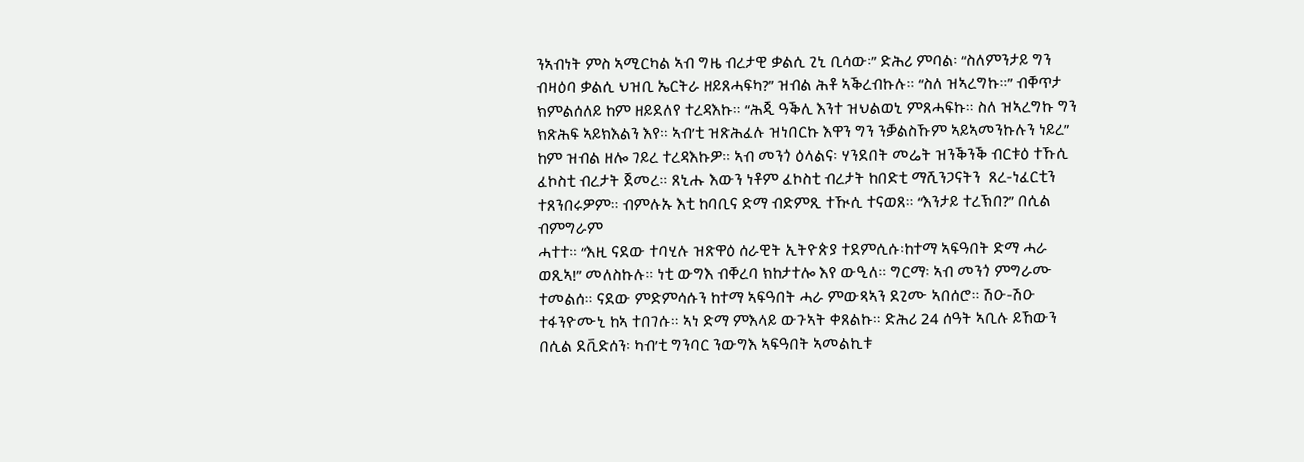ንኣብነት ምስ ኣሚርካል ኣብ ግዜ ብረታዊ ቃልሲ ጊኒ ቢሳው፡” ድሕሪ ምባል፡ “ስለምንታይ ግን ብዛዕባ ቃልሲ ህዝቢ ኤርትራ ዘይጸሓፍካ?” ዝብል ሕቶ ኣቕረብኩሉ። “ስለ ዝኣረግኩ።” ብቐጥታ ክምልሰለይ ከም ዘይደለየ ተረዳእኩ። “ሕጂ ዓቕሊ እንተ ዝህልወኒ ምጸሓፍኩ። ስለ ዝኣረግኩ ግን ክጽሕፍ ኣይክእልን እየ። ኣብ’ቲ ዝጽሕፈሉ ዝነበርኩ እዋን ግን ንቓልስኹም ኣይኣመንኩሉን ነይረ” ከም ዝብል ዘሎ ገይረ ተረዳእኩዎ። ኣብ መንጎ ዕላልና፡ ሃንደበት መሬት ዝንቕንቕ ብርቱዕ ተኹሲ ፈኮስቲ ብረታት ጀመረ። ጸኒሑ እውን ነቶም ፈኮስቲ ብረታት ከበድቲ ማሺንጋናትን  ጸረ-ነፈርቲን ተጸንበሩዎም። ብምሉኡ እቲ ከባቢና ድማ ብድምጺ ተዂሲ ተናወጸ። “እንታይ ተረኽበ?” በሲል ብምግራም
ሓተተ። “እዚ ናደው ተባሂሉ ዝጽዋዕ ሰራዊት ኢትዮጵያ ተደምሲሱ፡ከተማ ኣፍዓበት ድማ ሓራ ወጺኣ!” መለስኩሉ። ነቲ ውግእ ብቐረባ ክከታተሎ እየ ውዒለ። ግርማ፡ ኣብ መንጎ ምግራሙ ተመልሰ። ናደው ምድምሳሱን ከተማ ኣፍዓበት ሓራ ምውጻኣን ደጊሙ ኣበሰሮ። ሽዑ-ሽዑ ተፋንዮሙኒ ከኣ ተበገሱ። ኣነ ድማ ምእላይ ውጉኣት ቀጸልኩ። ድሕሪ 24 ሰዓት ኣቢሉ ይኸውን በሲል ደቪድሰን፡ ካብ’ቲ ግንባር ንውግእ ኣፍዓበት ኣመልኪቱ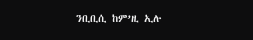ንቢቢሲ ከም’ዚ ኢሉ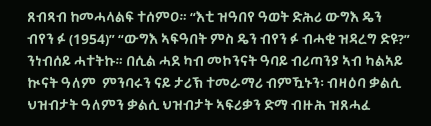ጸብጻብ ከመሓላልፍ ተሰምዐ። “እቲ ዝዓበየ ዓወት ድሕሪ ውግእ ዴን ብየን ፉ (1954)” “ውግእ ኣፍዓበት ምስ ዴን ብየን ፉ ብሓቂ ዝዳረግ ድዩ?” ንነብሰይ ሓተትኩ። በሲል ሓደ ካብ መኮንናት ዓባይ ብሪጣንያ ኣብ ካልኣይ ኲናት ዓለም  ምንባሩን ናይ ታሪኽ ተመራማሪ ብምዃኑን፡ ብዛዕባ ቃልሲ ህዝብታት ዓለምን ቃልሲ ህዝብታት ኣፍሪቃን ድማ ብዙሕ ዝጸሓፈ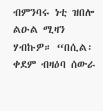ብምንባሩ ነቲ ዝበሎ ልዑል ሚዛን ሃብኩዎ። “በሲል፡ ቀደም ብዛዕባ ሰውራ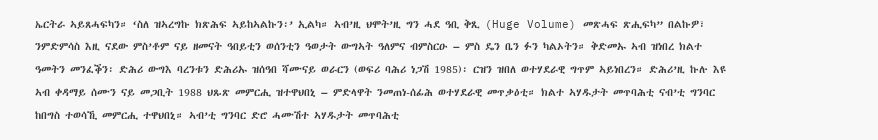ኤርትራ ኣይጸሓፍካን። ‘ስለ ዝኣረግኩ ክጽሕፍ ኣይከኣልኩን፡’ ኢልካ። ኣብ’ዚ ህሞት’ዚ ግን ሓደ ዓቢ ቅጺ (Huge Volume) መጽሓፍ ጽሒፍካ” በልኩዎ፣ ንምድምሳስ እዚ ናደው ምስ’ቶም ናይ ዘመናት ዓበይቲን ወሰንቲን ዓወታት ውግኣት ዓለምና ብምስርዑ – ምስ ዴን ቤን ፉን ካልኦትን። ቅድመኡ ኣብ ዝነበረ ክልተ ዓመትን መንፈቕን፡ ድሕሪ ውግእ ባረንቱን ድሕሪኡ ዝሰዓበ ሻሙናይ ወራርን (ወፍሪ ባሕሪ ነጋሽ 1985)፡ ርዝን ዝበለ ወተሃደራዊ ግጥም ኣይነበረን። ድሕሪ’ዚ ኩሉ እዩ ኣብ ቀዳማይ ሰሙን ናይ መጋቢት 1988 ህጹጽ መምርሒ ዝተዋህበኒ – ምድላዋት ንመጠነ-ሰፊሕ ወተሃደራዊ መጥቃዕቲ። ክልተ ኣሃዱታት መጥባሕቲ ናብ’ቲ ግንባር ከበግስ ተወሳኺ መምርሒ ተዋህበኒ። ኣብ’ቲ ግንባር ድሮ ሓሙሽተ ኣሃዱታት መጥባሕቲ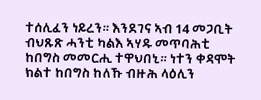ተሰሊፈን ነይረን። እንደገና ኣብ 14 መጋቢት ብህጹጽ ሓንቲ ካልእ ኣሃዱ መጥባሕቲ ከበግስ መመርሒ ተዋህበኒ። ነተን ቀዳሞት ክልተ ከበግስ ከለኹ ብዙሕ ላዕሊን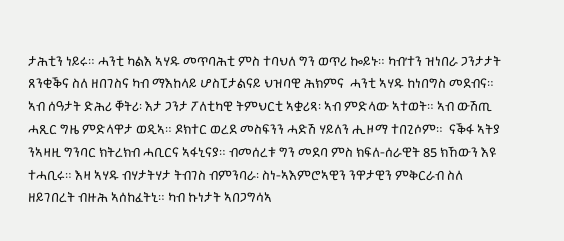ታሕቲን ነይሩ። ሓንቲ ካልእ ኣሃዱ መጥባሕቲ ምስ ተባህለ ግን ወጥሪ ኰይኑ። ካብ’ተን ዝነበራ ጋንታታት ጸንቂቕና ስለ ዘበገስና ካብ ማእከላይ ሆስፒታልናይ ህዝባዊ ሕክምና  ሓንቲ ኣሃዱ ከነበግስ መደብና። ኣብ ሰዓታት ድሕሪ ቐትሪ፡ እታ ጋንታ ፖለቲካዊ ትምህርቲ ኣቋሪጻ፡ ኣብ ምድላው ኣተወት። ኣብ ውሽጢ ሓጺር ግዜ ምድላዋታ ወዲኣ። ዶክተር ወረደ መስፍንን ሓድሽ ሃይለን ሒዞማ ተበጊሶም።  ናቕፋ ኣትያ ንኣዛዚ ግንባር ክትረክብ ሓቢርና ኣፋኒናያ። ብመሰረቱ ግን መደባ ምስ ክፍለ-ሰራዊት 85 ክኸውን እዩ ተሓቢሩ። እዛ ኣሃዱ ብሃታትሃታ ትብገስ ብምንባራ፡ ስነ-ኣእምሮኣዊን ንዋታዊን ምቅርራብ ስለ
ዘይገበረት ብዙሕ ኣሰከፈትኒ። ካብ ኩነታት ኣበጋግሳኣ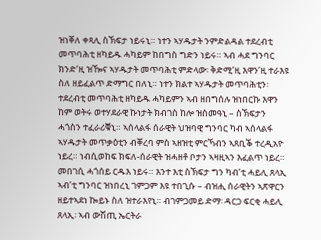ዝነቐለ ቀጻሊ ስኽፍታ ነይሩኒ። ነተን ኣሃዱታት ንምድልዳል ተደረብቲ መጥባሕቲ ዘካይዱ ሓካይም ከበግስ ግድን ነይሩ። ኣብ ሓደ ግንባር ክንድ’ዚ ዝዀና ኣሃዱታት መጥባሕቲ ምድላው፡ ቅድሚ’ዚ እዋን’ዚ ተራእዩ ስለ ዘይፈልጥ ድማግር በለኒ። ነተን ክልተ ኣሃዱታት መጥባሕቲን፡ ተደረብቲ መጥባሕቲ ዘካይዱ ሓካይምን ኣብ ዘበግሰሉ ዝነበርኩ እዋን ከም ወትሩ ወተሃደራዊ ኩነታት ክብገስ ከሎ ዝስመዓኒ – ስኽፍታን ሓጎስን ተፈራሪቑኒ። ኣሰላልፋ ሰራዊት ህዝባዊ ግንባር ካብ ኣሰላልፋ ኣሃዱታት መጥቃዕቲን ብቐረባ ምስ ኣዘዝቲ ምርኻብን ኣጸቢቕ ተረዲአዮ ነይረ። ነብሲወከፍ ክፍለ-ሰራዊት ዝሓዘቶ ቦታን ኣዛዚኣን እፈልጥ ነይረ። መበገሲ ሓጎሰይ ርዱእ ነይሩ። እንተ እቲ ስኽፍታ ግን ካብ’ቲ ሓይሊ ጸላኢ ኣብ’ቲ ግንባር ዝነበረኒ ገምጋም እዩ ተበጊሱ – ብዝሒ ሰራዊትን ኣጽዋርን ዘይተኣደነ ኰይኑ ስለ ዝተራእየኒ። ብገምጋመይ ድማ፡ ዳርጋ ፍርቂ ሓይሊ ጸላኢ፡ ኣብ ውሽጢ ኤርትራ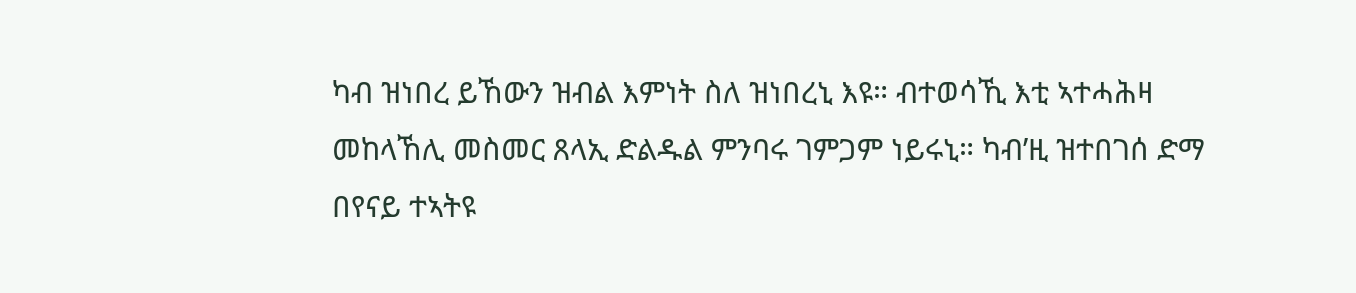ካብ ዝነበረ ይኸውን ዝብል እምነት ስለ ዝነበረኒ እዩ። ብተወሳኺ እቲ ኣተሓሕዛ መከላኸሊ መስመር ጸላኢ ድልዱል ምንባሩ ገምጋም ነይሩኒ። ካብ’ዚ ዝተበገሰ ድማ በየናይ ተኣትዩ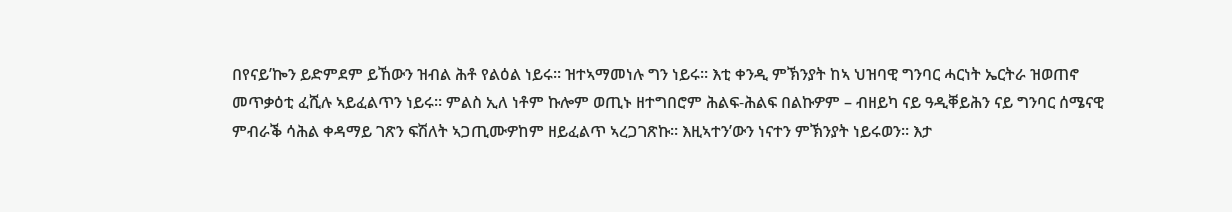በየናይ’ኰን ይድምደም ይኸውን ዝብል ሕቶ የልዕል ነይሩ። ዝተኣማመነሉ ግን ነይሩ። እቲ ቀንዲ ምኽንያት ከኣ ህዝባዊ ግንባር ሓርነት ኤርትራ ዝወጠኖ መጥቃዕቲ ፈሺሉ ኣይፈልጥን ነይሩ። ምልስ ኢለ ነቶም ኩሎም ወጢኑ ዘተግበሮም ሕልፍ-ሕልፍ በልኩዎም – ብዘይካ ናይ ዓዲቐይሕን ናይ ግንባር ሰሜናዊ ምብራቕ ሳሕል ቀዳማይ ገጽን ፍሽለት ኣጋጢሙዎከም ዘይፈልጥ ኣረጋገጽኩ። እዚኣተን’ውን ነናተን ምኽንያት ነይሩወን። እታ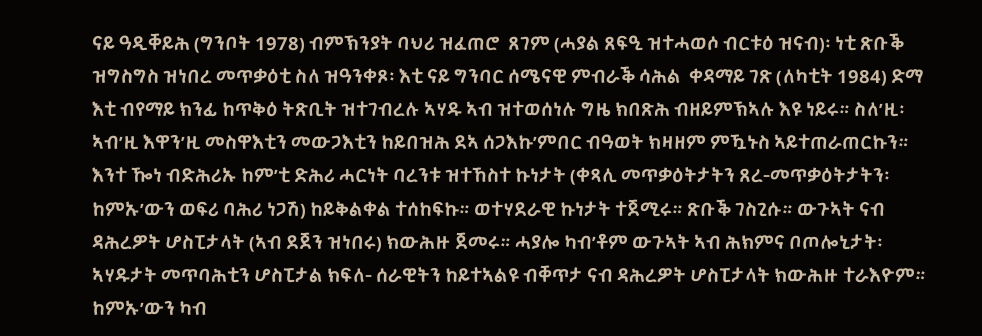ናይ ዓዲቐይሕ (ግንቦት 1978) ብምኽንያት ባህሪ ዝፈጠሮ  ጸገም (ሓያል ጸፍዒ ዝተሓወሶ ብርቱዕ ዝናብ)፡ ነቲ ጽቡቕ ዝግስግስ ዝነበረ መጥቃዕቲ ስለ ዝዓንቀጾ፡ እቲ ናይ ግንባር ሰሜናዊ ምብራቕ ሳሕል  ቀዳማይ ገጽ (ለካቲት 1984) ድማ እቲ ብየማይ ክንፊ ከጥቅዕ ትጽቢት ዝተገብረሉ ኣሃዱ ኣብ ዝተወሰነሉ ግዜ ክበጽሕ ብዘይምኽኣሉ እዩ ነይሩ። ስለ’ዚ፡ ኣብ’ዚ እዋን’ዚ መስዋእቲን መውጋእቲን ከይበዝሕ ደኣ ሰጋእኩ’ምበር ብዓወት ክዛዘም ምዃኑስ ኣይተጠራጠርኩን። እንተ ዀነ ብድሕሪኡ ከም’ቲ ድሕሪ ሓርነት ባረንቱ ዝተኸስተ ኩነታት (ቀጻሊ መጥቃዕትታትን ጸረ-መጥቃዕትታትን፡ ከምኡ’ውን ወፍሪ ባሕሪ ነጋሽ) ከይቅልቀል ተሰከፍኩ። ወተሃደራዊ ኩነታት ተጀሚሩ። ጽቡቕ ገስጊሱ። ውጉኣት ናብ ዳሕረዎት ሆስፒታላት (ኣብ ደጀን ዝነበሩ) ክውሕዙ ጀመሩ። ሓያሎ ካብ’ቶም ውጉኣት ኣብ ሕክምና ቦጦሎኒታት፡ ኣሃዱታት መጥባሕቲን ሆስፒታል ክፍለ- ሰራዊትን ከይተኣልዩ ብቐጥታ ናብ ዳሕረዎት ሆስፒታላት ክውሕዙ ተራእዮም። ከምኡ’ውን ካብ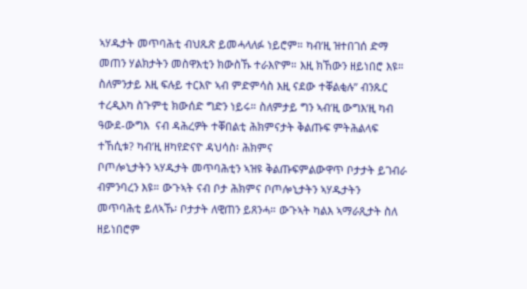ኣሃዱታት መጥባሕቲ ብህጹጽ ይመሓላለፉ ነይሮም። ካብ’ዚ ዝተበገሰ ድማ መጠን ሃልክታትን መስዋእቲን ክውስኹ ተራእዮም። እዚ ክኸውን ዘይነበሮ እዩ። ስለምንታይ እዚ ፍሉይ ተርእዮ ኣብ ምድምሳስ እዚ ናደው ተቐልቂሉ” ብንጹር ተረዲእካ ስጉምቲ ክውሰድ ግድን ነይሩ። ስለምታይ ግን ኣብ’ዚ ውግእ’ዚ ካብ ዓውደ-ውግእ  ናብ ዳሕረዎት ተቐበልቲ ሕክምናታት ቅልጡፍ ምትሕልላፍ ተኸሲቱ? ካብ’ዚ ዘካየድናዮ ዳህሳስ፡ ሕክምና
ቦጦሎኒታትን ኣሃዱታት መጥባሕቲን ኣዝዩ ቅልጡፍምልውዋጥ ቦታታት ይገብራ ብምንባረን እዩ። ውጉኣት ናብ ቦታ ሕክምና ቦጦሎኒታትን ኣሃዱታትን መጥባሕቲ ይለኣኹ፡ ቦታታት ለዊጠን ይጸንሓ። ውጉኣት ካልእ ኣማራጺታት ስለ ዘይነበሮም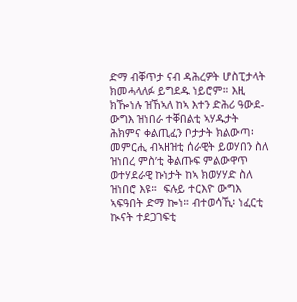ድማ ብቐጥታ ናብ ዳሕረዎት ሆስፒታላት ክመሓላለፉ ይግደዱ ነይሮም። እዚ ክዀነሉ ዝኸኣለ ከኣ እተን ድሕሪ ዓውደ-ውግእ ዝነበራ ተቐበልቲ ኣሃዱታት ሕክምና ቀልጢፈን ቦታታት ክልውጣ፡ መምርሒ ብኣዘዝቲ ሰራዊት ይወሃበን ስለ ዝነበረ ምስ’ቲ ቅልጡፍ ምልውዋጥ ወተሃደራዊ ኩነታት ከኣ ክወሃሃድ ስለ ዝነበሮ እዩ።  ፍሉይ ተርእዮ ውግእ ኣፍዓበት ድማ ኰነ። ብተወሳኺ፡ ነፈርቲ ኲናት ተደጋገፍቲ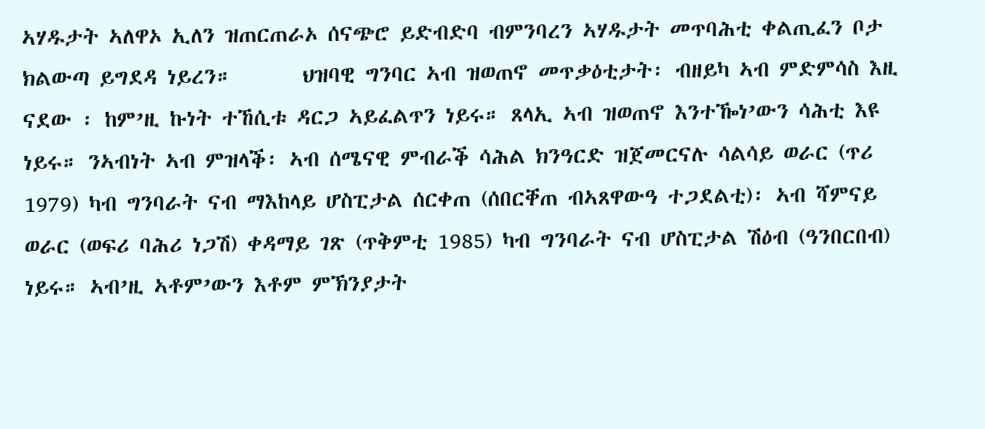ኣሃዱታት ኣለዋኦ ኢለን ዝጠርጠራኦ ሰናጭሮ ይድብድባ ብምንባረን ኣሃዱታት መጥባሕቲ ቀልጢፈን ቦታ ክልውጣ ይግደዳ ነይረን።       ህዝባዊ ግንባር ኣብ ዝወጠኖ መጥቃዕቲታት፡ ብዘይካ ኣብ ምድምሳስ እዚ ናደው ፡ ከም’ዚ ኩነት ተኸሲቱ ዳርጋ ኣይፈልጥን ነይሩ። ጸላኢ ኣብ ዝወጠኖ እንተዀነ’ውን ሳሕቲ እዩ ነይሩ። ንኣብነት ኣብ ምዝላቕ፡ ኣብ ሰሜናዊ ምብራቕ ሳሕል ክንዓርድ ዝጀመርናሉ ሳልሳይ ወራር (ጥሪ 1979) ካብ ግንባራት ናብ ማእከላይ ሆስፒታል ሰርቀጠ (ሰበርቐጠ ብኣጸዋውዓ ተጋደልቲ)፡ ኣብ ሻምናይ ወራር (ወፍሪ ባሕሪ ነጋሽ) ቀዳማይ ገጽ (ጥቅምቲ 1985) ካብ ግንባራት ናብ ሆስፒታል ሽዕብ (ዓንበርበብ) ነይሩ። ኣብ’ዚ ኣቶም’ውን እቶም ምኽንያታት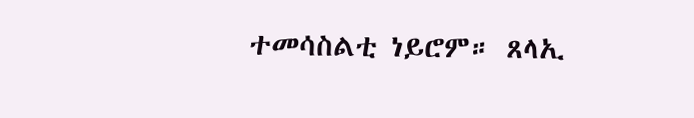ተመሳስልቲ ነይሮም። ጸላኢ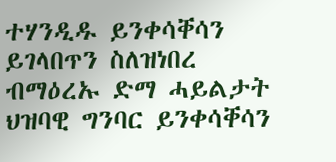ተሃንዲዱ ይንቀሳቐሳን ይገላበጥን ስለዝነበረ ብማዕረኡ ድማ ሓይልታት ህዝባዊ ግንባር ይንቀሳቐሳን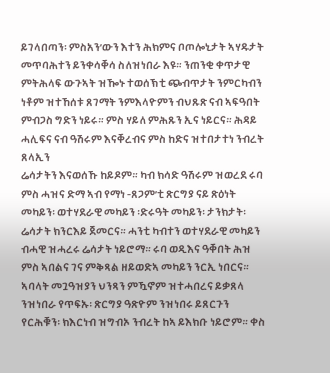ይገላበጣን፡ ምስአን’ውን እተን ሕክምና ቦጦሎኒታት ኣሃዱታት መጥባሕተን ይንቀሳቐሳ ስለዝነበራ እዩ። ንጠንቂ ቀጥታዊ ምትሕላፍ ውጉኣት ዝዀኑ ተወሰኽቲ ጭብጥታት ንምርካብን ነቶም ዝተኸሰቱ ጸገማት ንምእላዮምን ብህጹጽ ናብ ኣፍዓበት ምብጋስ ግድን ነይሩ። ምስ ሃይለ ምሕጹን ኢና ነይርና። ሕዳይ ሓሊፍና ናብ ዓሽሩም እናቐረብና ምስ ከድና ዝተበታተነ ንብረት ጸላኢን
ሬሳታትን እናወሰኹ ከይዶም። ካብ ክሳድ ዓሽሩም ዝወረደ ሩባ ምስ ሓዝና ድማ ኣብ የማነ -ጸጋም’ቲ ጽርግያ ናይ ጽዕነት መካይን፡ ወተሃደራዊ መካይን ፡ድሩዓት መካይን፡ ታንክታት፡ሬሳታት ክንርእይ ጀመርና። ሓንቲ ካብተን ወተሃደራዊ መካይን ብሓዊ ዝሓረሩ ሬሳታት ነይሮማ። ሩባ ወዲእና ዓቐበት ሕዝ ምስ ኣበልና ገና ምቅጻል ዘይወድኣ መካይን ንርኢ ነበርና። ኣባላት መጓዓዝያን ህንጻን ምዃኖም ዝተሓበረና ይቃጸላ ንዝነበራ የጥፍኡ፡ ጽርግያ ዓጽዮም ንዝነበሩ ይጸርጉን የርሕቑን፡ ክእርነብ ዝግብኦ ንብረት ከኣ ይእክቡ ነይሮም። ቀስ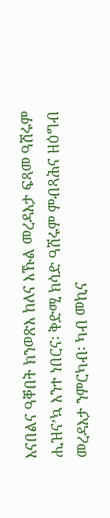እናበልና ዓቐበት ክንወጽእ ከለና እኹል መረዳእታ ፍጻመ ዓሽሩም ሒዝና’ኳ እንተ ነበርና፡ ቅድሚ ክሳድ ዓሽሩም ምብጻሕና ዘዕግብ መረዳእታ ንምርካብ፡ ካብ መኪና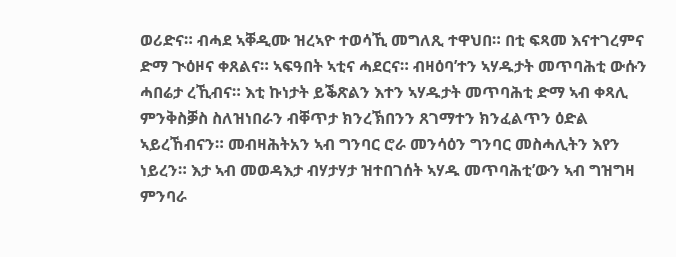ወሪድና። ብሓደ ኣቐዲሙ ዝረኣዮ ተወሳኺ መግለጺ ተዋህበ። በቲ ፍጻመ እናተገረምና ድማ ጒዕዞና ቀጸልና። ኣፍዓበት ኣቲና ሓደርና። ብዛዕባ’ተን ኣሃዱታት መጥባሕቲ ውሱን ሓበሬታ ረኺብና። እቲ ኩነታት ይቕጽልን እተን ኣሃዱታት መጥባሕቲ ድማ ኣብ ቀጻሊ ምንቅስቓስ ስለዝነበራን ብቐጥታ ክንረኽበንን ጸገማተን ክንፈልጥን ዕድል ኣይረኸብናን። መብዛሕትአን ኣብ ግንባር ሮራ መንሳዕን ግንባር መስሓሊትን እየን ነይረን። እታ ኣብ መወዳእታ ብሃታሃታ ዝተበገሰት ኣሃዱ መጥባሕቲ’ውን ኣብ ግዝግዛ ምንባራ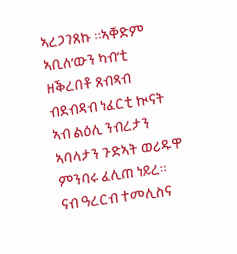ኣረጋገጸኩ ።ኣቐድም ኣቢለ’ውን ካብ’ቲ ዘቕረበቶ ጸብጻብ ብደብዳብ ነፈርቲ ኲናት ኣብ ልዕሊ ንብረታን ኣባላታን ጉድኣት ወሪዱዋ ምንባሩ ፈሊጠ ነይረ።  ናብ ዓረርብ ተመሊስና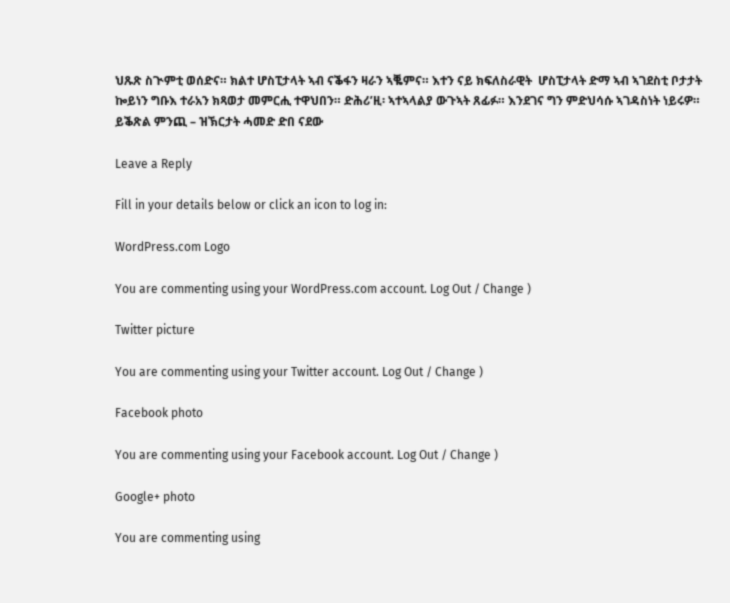ህጹጽ ስጒምቲ ወሰድና። ክልተ ሆስፒታላት ኣብ ናቕፋን ዛራን ኣቘምና። እተን ናይ ክፍለስራዊት  ሆስፒታላት ድማ ኣብ ኣገደስቲ ቦታታት ኰይነን ግቡእ ተራአን ክጻወታ መምርሒ ተዋህበን። ድሕሪ’ዚ፡ ኣተኣላልያ ውጉኣት ጸፊፉ። እንደገና ግን ምድህሳሱ ኣገዳስነት ነይሩዎ።
ይቕጽል ምንጪ – ዝኽርታት ሓመድ ድበ ናደው

Leave a Reply

Fill in your details below or click an icon to log in:

WordPress.com Logo

You are commenting using your WordPress.com account. Log Out / Change )

Twitter picture

You are commenting using your Twitter account. Log Out / Change )

Facebook photo

You are commenting using your Facebook account. Log Out / Change )

Google+ photo

You are commenting using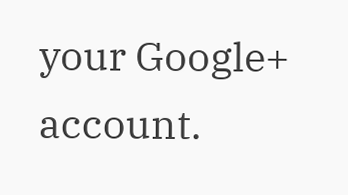your Google+ account.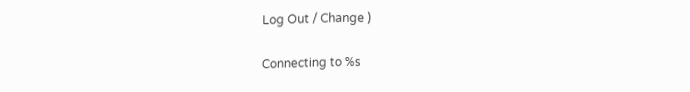Log Out / Change )

Connecting to %s